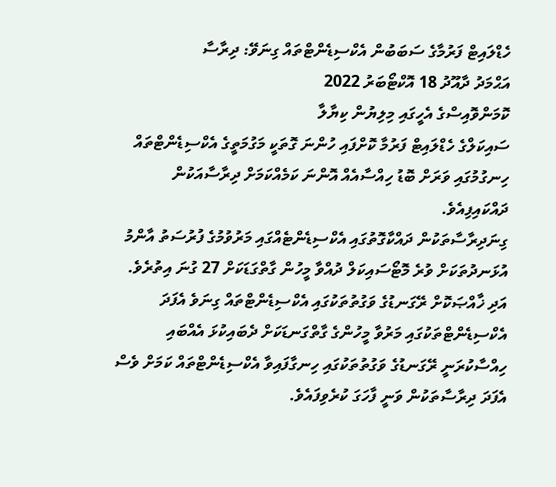ހެޑްލައިޓް ފަރުމާގެ ސަބަބުން އެކްސިޑެންޓްތައް ގިނަވޭ: ދިރާސާ
އަޙްމަދު ދާއޫދު 18 އޮކްޓޯބަރު 2022
ކޮމަންވޮއިސްގެ އެހީގައި މިލިޔުން ކިޔާލާ
ސައިކަލްގެ ހެޑްލައިޓް ފަރުމާ ކޮށްފައި ހުންނަ ގޮތަކީ މަގުމަތީގެ އެކްސިޑެންޓްތައް ހިނގުމުގައި ވަރަށް ބޮޑު ހިއްސާއެއް އޮންނަ ކަމެއްކަމަށް ދިރާސާއަކުން ދައްކައިފިއެވެ.
ގިނަދިރާސާތަކުން ދައްކާގޮތުގައި އެކްސިޑެންޓެއްގައި މަރުވުމުގެ ފުރުސަތު އާންމު އުޅަނދުތަކަށް ވުރެ މޮޓޯސައިކަލް ދުއްވާ މީހުން ގާތްގަޑަކަށް 27 ގުނަ އިތުރެވެ. އަދި ޚާއްޞަކޮށް ރޭގަނޑުގެ ވަގުތުތަކުގައި އެކްސިޑެންޓްތައް ގިނަވެ އެފަދަ އެކްސިޑެންޓްތަކުގައި މަރުވާ މީހުންގެ ގާތްގަނޑަކަށް ދެބައިކުޅަ އެއްބައި ހިއްސާކުރަނީ ރޭގަނޑުގެ ވަގުތުތަކުގައި ހިނގާފައިވާ އެކްސިޑެންޓްތައް ކަމަށް ވެސް އެފަދަ ދިރާސާތަކުން ވަނީ ފާހަގަ ކުރެވިފައެވެ.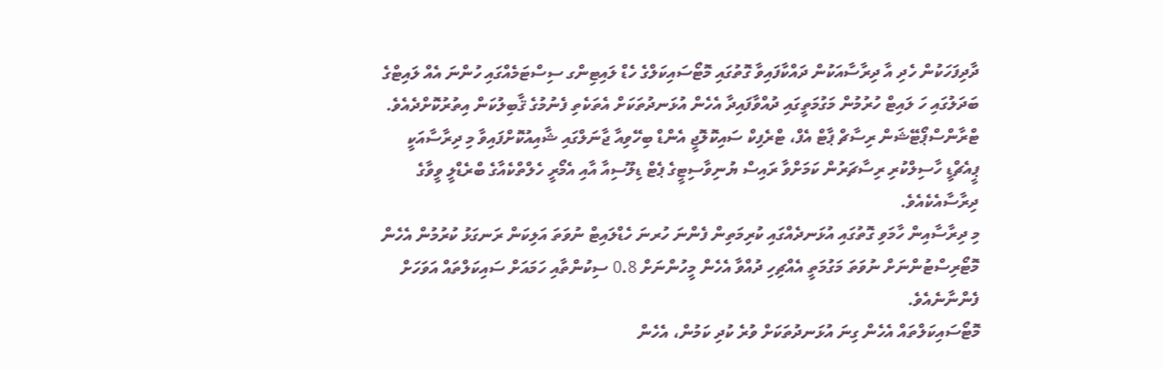ދާދިފަހަކުން ހެދި އާ ދިރާސާއަކުން ދައްކާފައިވާ ގޮތުގައި މޮޓޯސައިކަލްގެ ހެޑް ލައިޓިންގ ސިސްޓަމެއްގައި ހުންނަ އެއް ލައިޓްގެ ބަދަލުގައި ހަ ލައިޓް ހުރުމުން މަގުމަތީގައި ދުއްވާފައިދާ އެހެން އުޅަނދުތަކަށް އެތަކެތި ފެނުމުގެ ޤާބިލުކަން އިތުރުކޮށްދެއެވެ.
ޓްރާންސްޕޯޓޭޝަން ރިސާޗް ޕާޓް އެފް، ޓްރެފިކް ސައިކޮލޮޖީ އެންޑް ބިހޭވިއާ ޖާނަލްގައި ޝާއިއުކޮށްފައިވާ މި ދިރާސާއަކީ ޕީއެޗްޑީ ހާސިލްކުރި ރިސާޗަރުން ކަމަށްވާ ރައިސް ޔުނިވާސިޓީގެ ޕެޓް ޑިލޫސިއާ އާއި އެމޯރީ ހެލްތްކެއާގެ ބްރެޑްލީ ވީވާގެ ދިރާސާއެކެއެވެ.
މި ދިރާސާއިން ހާމަވި ގޮތުގައި އުޅަނދެއްގައި ކުރިމަތިން ފެންނަ ހުރނަ ހެޑްލައިޓް ނުވަތަ އަލިކަން ރަނގަޅު ކުރުމުން އެހެން މޮޓޯރިސްޓުންނަށް ނުވަތަ މަގުމަތީ އެއްޗިހި ދުއްވާ އެހެން މީހުންނަށް 0.8 ސިކުންތާއި ހަމައަށް ސައިކަލްތައް އަވަހަށް ފެންނާނެއެވެ.
މޮޓޯސައިކަލްތައް އެހެން ގިނަ އުޅަނދުތަކަށް ވުރެ ކުދި ކަމުން، އެހެން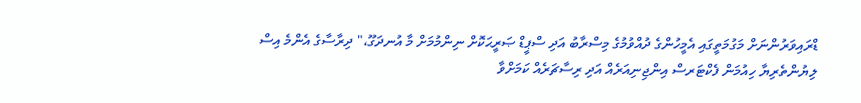ޑްރައިވަރުންނަށް މަގުމަތީގައި އެމީހުންގެ ދުއްވުމުގެ މިސްރާބު އަދި ސްޕީޑް ޞަރީޙަކޮށް ނިންމުމަށް މާ އުނދަގޫ،" ދިރާސާގެ އެންމެ އިސް ލިޔުންތެރިޔާ ހިއުމަން ފެކްޓަރސް އިންޖިނިއަރެއް އަދި ރިސާޗަރެއް ކަމަށްވާ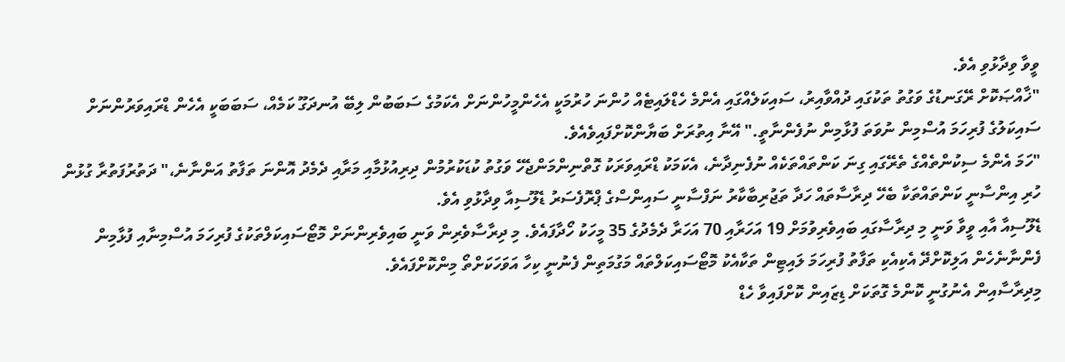ވީވާ ވިދާޅުވި އެވެ.
"ޚާއްޞަކޮށް ރޭގަނޑުގެ ވަގުތު ތަކުގައި ދުއްވާއިރު، ސައިކަލެއްގައި އެންމެ ހެޑްލައިޓެއް ހުންނަ ހުރުމަކީ އެހެންމީހުންނަށް އެކަމުގެ ސަބަބުން ލިބޭ އުނދަގޫ ކަމެއް، ސަބަބަކީ އެހެން ޑްރައިވަރުންނަށް ސައިކަލުގެ ފުރިހަމަ އުސްމިން ނުވަތަ ފުޅާމިން ނުފެންނާތީ." އޭނާ އިތުރަށް ބަޔާންކޮށްފައިވެއެވެ.
"ހަމަ އެންމެ ސިކުންތެއްގެ ތެރޭގައި ގިނަ ކަންތައްތަކެއް ނުފެނިދާނެ، އެކަމަކު ޑްރައިވަރަކު ގޮތްނިންމަންޖެހޭ ވަގުތު ކުޑަކުރުމުން ދިރިއުޅުމާއި މަރާއި ދެމެދު އޮންނަ ތަފާތު އަންނާނެ،" ދަތުރުފަތުރާ ގުޅުން ހުރި އިންސާނީ ކަންތައްތަކާ ބެހޭ ދިރާސާތައް ހަދާ ތަޖުރިބާކާރު ނަފްސާނީ ސައިންސްގެ ޕްރޮފެސަރު ޑެލޫސިއާ ވިދާޅުވި އެވެ.
ޑެލޫސިއާ އާއި ވީވާ ވަނީ މި ދިރާސާގައި ބައިވެރިވުމަށް 19 އަހަރާއި 70 އަހަރާ ދެމެދުގެ 35 މީހަކު ހޯދާފައެވެ. މި ދިރާސާވެރިން ވަނީ ބައިވެރިންނަށް މޮޓޯސައިކަލްތަކުގެ ފުރިހަމަ އުސްމިނާއި ފުޅާމިން ފެންނާނެހެން އަލިކޮށްދޭ އެކިއެކި ތަފާތު ފުރިހަމަ ލައިޓިން ތަކާއެކު މޮޓޯސައިކަލްތައް މަގުމަތިން ފެނުނީ ކިހާ އަވަހަކަށްތޯ މިންކޮށްފައެވެ.
މިދިރާސާއިން އެނުގުނީ ކޮންމެ ގޮތަކަށް ޑިޒައިން ކޮށްފައިވާ ހެޑް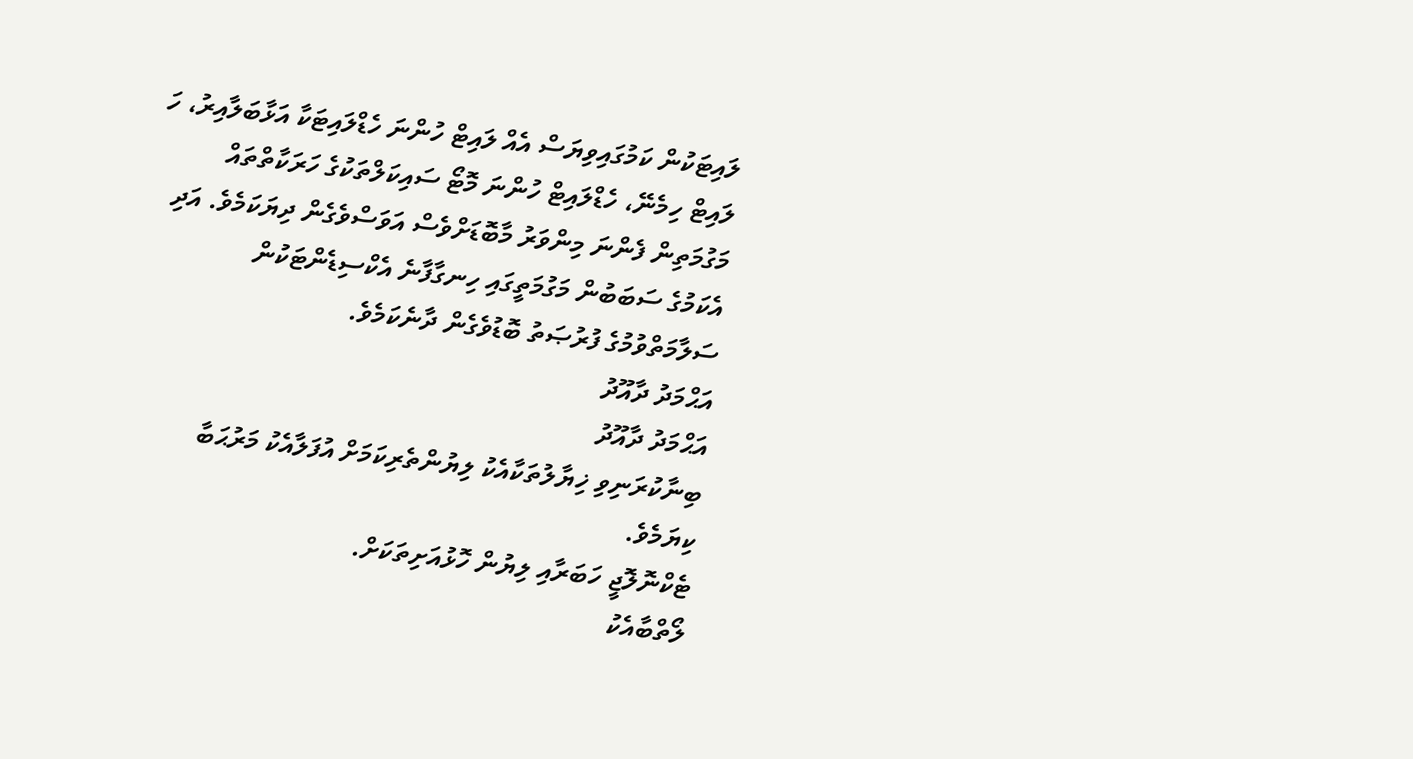ލައިޓަކުން ކަމުގައިވިޔަސް އެއް ލައިޓް ހުންނަ ހެޑްލައިޓަކާ އަޅާބަލާއިރު، ހަ ލައިޓް ހިމެނޭ، ހެޑްލައިޓް ހުންނަ މޮޓޯ ސައިކަލްތަކުގެ ހަރަކާތްތައް މަގުމަތިން ފެންނަ މިންވަރު މާބޮޑަށްވެސް އަވަސްވެގެން ދިޔަކަމެވެ. އަދި އެކަމުގެ ސަބަބުން މަގުމަތީގައި ހިނގާފާނެ އެކްސިޑެންޓަކުން ސަލާމަތްވުމުގެ ފުރުޞަތު ބޮޑުވެގެން ދާނެކަމެވެ.
އަޙްމަދު ދާއޫދު
އަޙްމަދު ދާއޫދު
ބިނާކުރަނިވި ޚިޔާލުތަކާއެކު ލިޔުންތެރިކަމަށް އުފަލާއެކު މަރުޙަބާ ކިޔަމެވެ.
ޓެކްނޮލޮޖީ ހަބަރާއި ލިޔުން ހޮޅުއަށިތަކަށް.
ލޯތްބާއެކު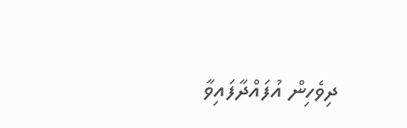ދިވެހިން އުފައްދާފައިވާ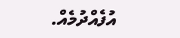އުފެއްދުމެއް.